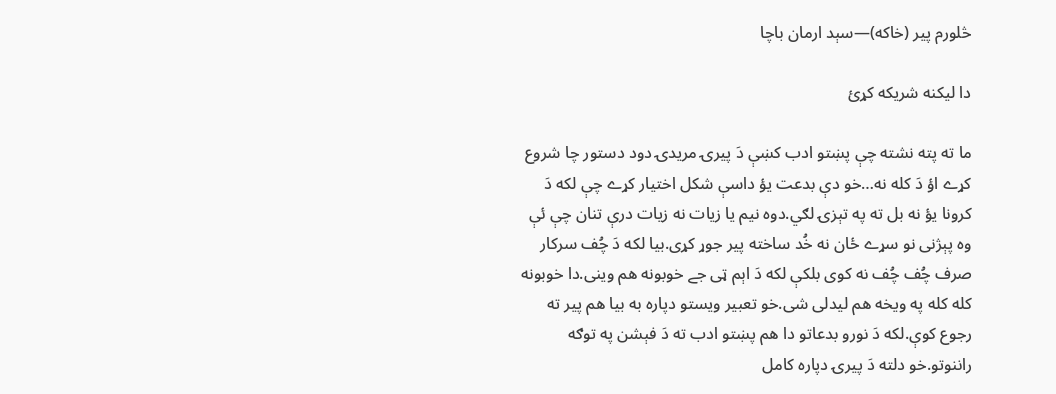څلورم پیر (خاکه)—سېد ارمان باچا

دا ليکنه شريکه کړئ

ما ته پته نشته چې پښتو ادب کښې دَ پیرۍ مریدۍ دود دستور چا شروع کړے اؤ دَ کله نه…خو دې بدعت یؤ داسې شکل اختیار کړے چې لکه دَ کرونا یؤ نه بل ته په تېزۍ لګي.دوه نیم یا زیات نه زیات درې تنان چې ئې وه پېژنی نو سړے ځان نه خُد ساخته پیر جوړ کړی.بیا لکه دَ چُف سرکار صرف چُف چُف نه کوی بلکې لکه دَ اېم ټی جے خوبونه هم وینی.دا خوبونه کله کله په ویخه هم لیدلی شی.خو تعبیر ویستو دپاره به بیا هم پیر ته رجوع کوې.لکه دَ نورو بدعاتو دا هم پښتو ادب ته دَ فېشن په توګه راننوتو.خو دلته دَ پیرۍ دپاره کامل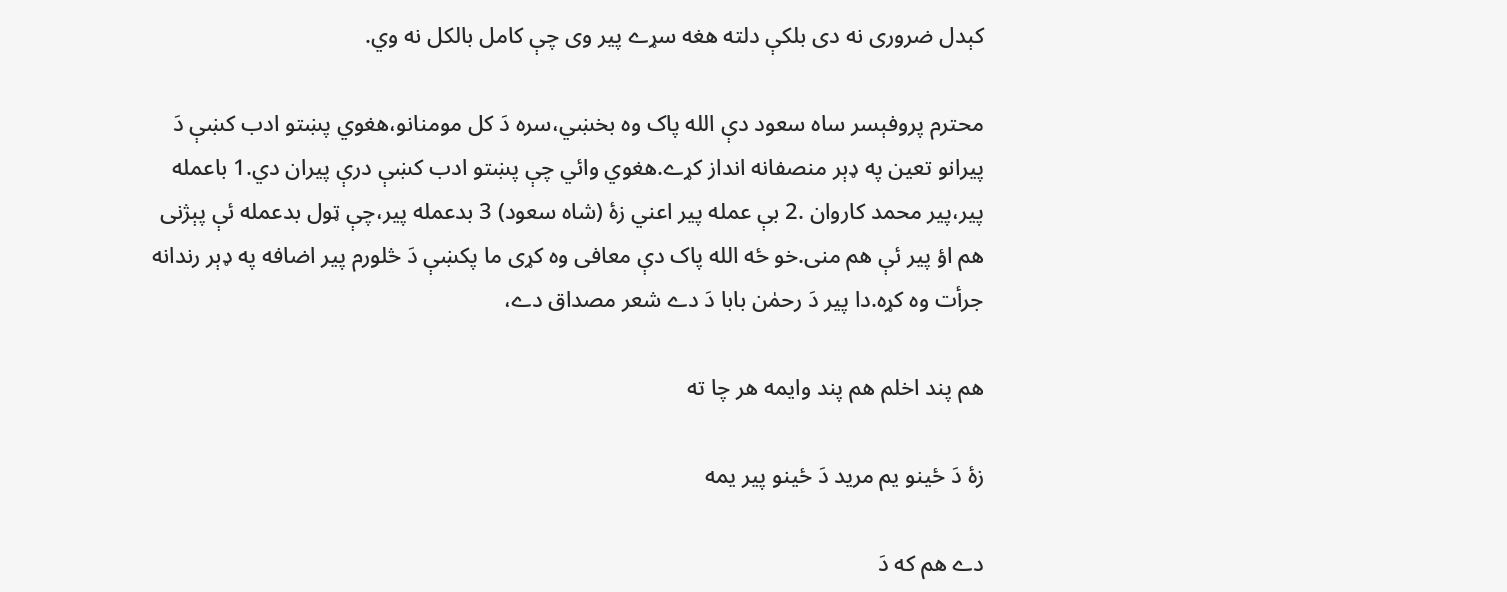کېدل ضروری نه دی بلکې دلته هغه سړے پیر وی چې کامل بالکل نه وي.

محترم پروفېسر ساه سعود دې الله پاک وه بخښي،سره دَ کل مومنانو،هغوي پښتو ادب کښې دَ پيرانو تعين په ډېر منصفانه انداز کړے.هغوي وائي چې پښتو ادب کښې درې پيران دي.1 باعمله پير،پير محمد کاروان .2 بې عمله پير اعني زۀ (شاه سعود) 3 بدعمله پیر،چې ټول بدعمله ئې پېژنی هم اؤ پیر ئې هم منی.خو ځه الله پاک دې معافی وه کړی ما پکښې دَ څلورم پیر اضافه په ډېر رندانه جرأت وه کړه.دا پیر دَ رحمٰن بابا دَ دے شعر مصداق دے،

هم پند اخلم هم پند وایمه هر چا ته

زۀ دَ ځینو یم مرید دَ ځینو پیر یمه

دے هم که دَ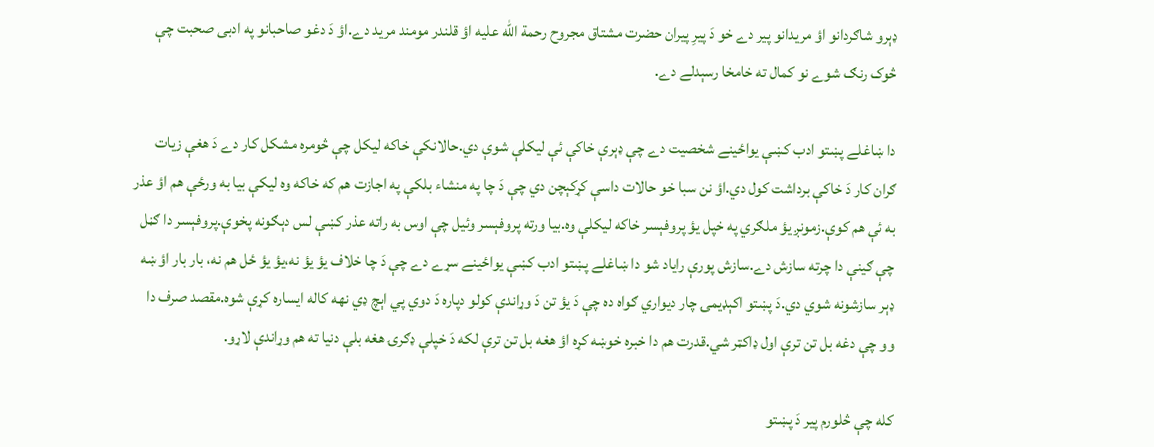ډېرو شاګردانو اؤ مریدانو پیر دے خو دَ پیرِ پيران حضرت مشتاق مجروح رحمة الله علیه اؤ قلندر مومند مرید دے.اؤ دَ دغو صاحبانو په ادبی صحبت چې څوک رنګ شوے نو کمال ته خامخا رسېدلے دے.

دا ښاغلے پښتو ادب کښې یواځينے شخصيت دے چې ډېرې خاکې ئې ليکلې شوې دي.حالانکې خاکه ليکل چې څومره مشکل کار دے دَ هغې زيات ګران کار دَ خاکې برداشت کول دي.اؤ نن سبا خو حالات داسې کړکېچن دي چې دَ چا په منشاء بلکې په اجازت هم که خاکه وه ليکې بيا به ورځې هم اؤ عذر به ئې هم کوې.زمونږ يؤ ملګري په خپل يؤ پروفېسر خاکه ليکلې وه.بيا ورته پروفېسر وئيل چې اوس به راته عذر کښې لس دېګونه پخوې.پروفېسر دا ګڼل چې ګينې دا چرته سازش دے.سازش پورې راياد شو دا ښاغلے پښتو ادب کښې يواځينے سړے دے چې دَ چا خلاف يؤ يؤ نه،يؤ يؤ ځل هم نه، بار بار اؤ ښه ډېر سازشونه شوي دي.دَ پښتو اکېډيمۍ چار ديواري ګواه ده چې دَ يؤ تن دَ وړاندې کولو دپاره دَ دوي پي اېچ ډي نهه کاله ايساره کړې شوه.مقصد صرف دا وو چې دغه بل تن ترې اول ډاکټر شي.قدرت هم دا خبره خوښه کړه اؤ هغه بل تن ترې لکه دَ خپلې ډګرۍ هغه بلې دنيا ته هم وړاندې لاړو.

کله چې څلورم پير دَ پښتو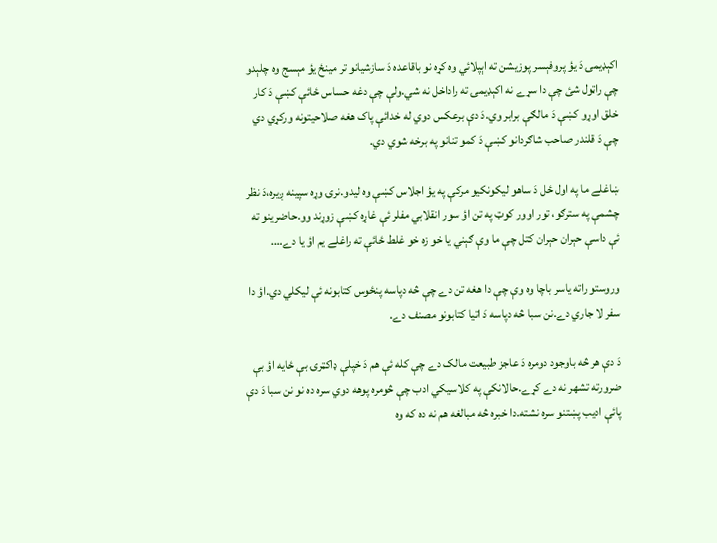اکېډيمۍ دَ يؤ پروفېسر پوزيشن ته اېپلائي وه کړه نو باقاعده دَ سازشيانو تر مينځ يؤ مېسج وه چلېدو چې راټول شئ چې دا سړے نه اکېډيمۍ ته راداخل نه شي.ولې چې دغه حساس ځائې کښې دَ کار خلق اوړو کښې دَ مالګې برابر وي.دَ دې برعکس دوي له خدائې پاک هغه صلاحيتونه ورکړي دي چې دَ قلندر صاحب شاګردانو کښې دَ کمو تنانو په برخه شوي دي.

ښاغلے ما په اول ځل دَ ساهو ليکونکيو مرکې په يؤ اجلاس کښې وه ليدو.نرۍ وړه سپينه ږيره،دَ نظر چشمې په سترګو، تور اوور کوټ په تن اؤ سور انقلابي مفلر ئې غاړه کښې زوړند وو.حاضرينو ته ئې داسې حېران حېران کتل چې ما وې ګېني يا خو زه خو غلط ځائې ته راغلے يم اؤ يا دے….

وروستو راته ياسر باچا وه وې چې دا هغه تن دے چې څه دپاسه پنځوس کتابونه ئې ليکلي دي.اؤ دا سفر لا جاري دے.نن سبا څه دپاسه دَ اتيا کتابونو مصنف دے.

دَ دې هر څه باوجود دومره دَ عاجز طبيعت مالک دے چې کله ئې هم دَ خپلې ډاکټرۍ بې ځايه اؤ بې ضرورته تشهر نه دے کړے.حالانکې په کلاسيکي ادب چې څومره پوهه دوي سره ده نو نن سبا دَ دې پائې اديب پښتنو سره نشته.دا خبره څه مبالغه هم نه ده که وه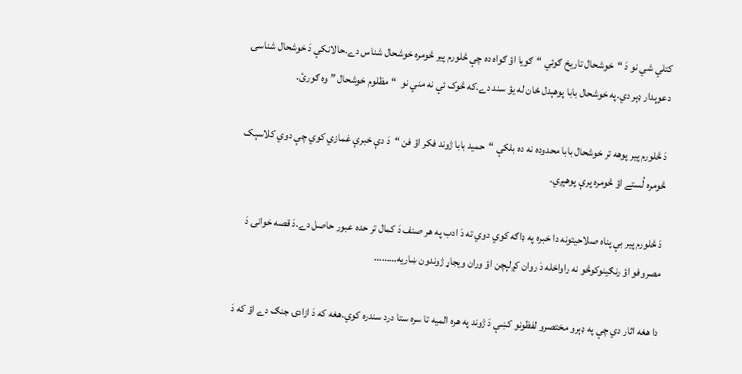کتلي شي نو دَ “خوشحال تاريخ ګوئي “ګويا اؤ ګواه ده چې څلورم پير څومره خوشحال شناس دے.حالانکې دَ خوشحال شناسۍ دعوېدار ډېر دي.په خوشحال بابا پوهېدل ځان له يؤ سند دے.که څوک ئې نه مني نو  “مظلوم خوشحال ” وه ګورئ.

دَ څلورم پير پوهه تر خوشحال بابا محدوده نه ده بلکې “حميد بابا ژوند فکر اؤ فن “دَ دې خبرې غمازي کوي چې دوي کلاسېک څومره لُستے اؤ څومره پرې پوهېږي.

دَ څلورم پير بې پناه صلاحيتونه دا خبره په ډاګه کوي دوي ته دَ ادب په هر صنف دَ کمال تر حده عبور حاصل دے.دَ قصه خوانۍ دَ مصروفو اؤ رنګينوکوڅو نه راواخله دَ روان کږلېچن اؤ وران ويجاړ ژوندون ښاريه………

دا هغه اثار دي چې په ډېرو مختصرو لفظونو کښې دَ ژوند په هره الميه تا سره ستا درد سندره کوي.هغه که دَ ازادۍ جنګ دے اؤ که دَ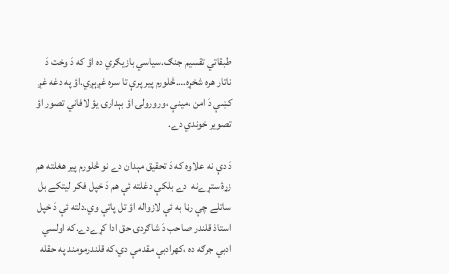طبقاتي تقسيم جنګ.سياسي بازيګري ده اؤ که دَ وخت دَ ناتار هره شخړه….څلورم پير پرې تا سره غږېږي.اؤ په دغه غږ کښې دَ امن ،مينې ،ورورولۍ اؤ بېدارۍ يؤ لافاني تصور اؤ تصوير خوندي دے.

دَ دې نه علاوه که دَ تحقيق مېدان دے نو څلورم پير هغلته هم زړۀ ستړےنه  دے بلکې دغلته ئې هم دَ خپل فکر ليتکے بل ساتلے چې رڼا به ئې لازواله اؤ تل پاتې وي.دلته ئې دَ خپل استاذ قلندر صاحب دَ شاګردۍ حق ادا کړےدے.که اولسي ادبي جرګه ده ،کهرادبې مقدمې دي،که قلندرمومند په حقله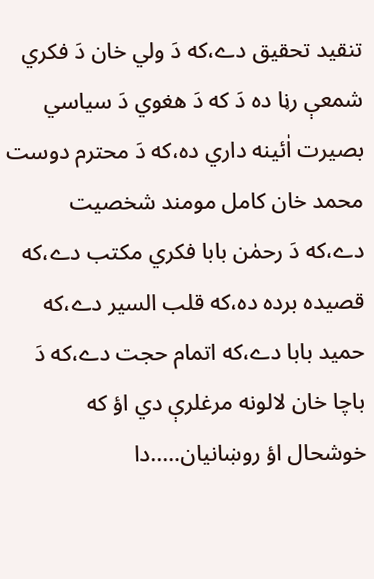تنقيد تحقيق دے،که دَ ولي خان دَ فکري شمعې رڼا ده دَ که دَ هغوي دَ سياسي بصيرت اٰئينه داري ده،که دَ محترم دوست محمد خان کامل مومند شخصيت دے،که دَ رحمٰن بابا فکري مکتب دے،که قصيده برده ده،که قلب السير دے،که حميد بابا دے،که اتمام حجت دے،که دَ باچا خان لالونه مرغلرې دي اؤ که خوشحال اؤ روښانيان…..دا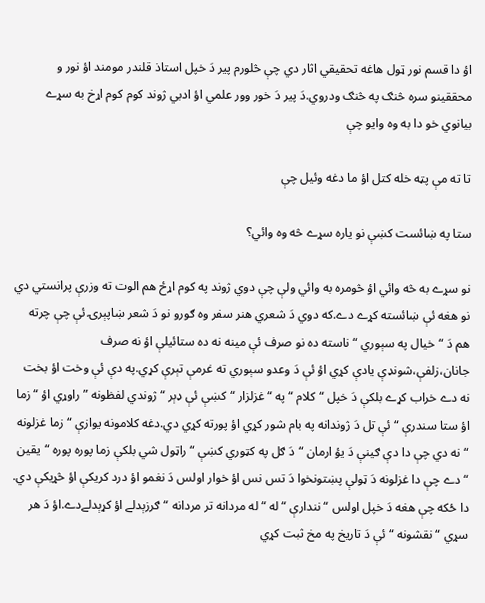اؤ دا قسم نور ټول هاغه تحقيقي اثار دي چې څلورم پير دَ خپل استاذ قلندر مومند اؤ نور و محققينو سره څنګ په څنګ ودروي.دَ پير دَ خور وور علمي اؤ ادبي ژوند کوم کوم اړخ به سړے بيانوي خو دا به وه وايو چې

تا ته مې پټه خله کتل اؤ ما دغه وئيل چې

ستا په ښائست کښې نو ياره سړے څه وه وائي؟

نو سړے به څه وائي اؤ څومره به وائي ولې چې دوي ژوند په کوم اړځ هم الوت ته وزرې پرانستي دي نو هغه ئې ښائسته کړے دے.که دوي دَ شعري هنر سفر وه ګورو نو دَ شعر ښاپېرۍ ئې چې چرته هم دَ “خيال په سېوري “ناسته ده نو صرف ئې مينه نه ده ستائيلې اؤ نه صرف جانان،زلفې،شونډې يادې کړي اؤ ئې دَ وعدو سېوري ته غرمې تېرې کړي.په دې ئې وخت اؤ بخت نه دے خراب کړے بلکې دَ خپل “کلام “په “غزلزار “کښې ئې ډېر “ژوندي لفظونه ” راوړي اؤ “زما اؤ ستا سندرې “ئې تل دَ ژوندانه په بام شور کړي اؤ پورته کړي دي.دغه کلامونه يوازې “زما غزلونه “نه دي چې دا دې ګينې دَ يؤ ارمان “دَ ګل په کټوري کښې “راټول شي بلکې زما پوره پوره “يقين “دے چې دا غزلونه دَ ټولې پښتونخوا دَ تس نس اؤ خوار اولس دَ نغمو اؤ درد کريکې اؤ څړيکې دي. دا ځکه چې هغه دَ خپل اولس “نندارې “له “له مردانه تر مردانه “ګرزېدلے اؤ کړېدلےدے.اؤ دَ هر سړي “نقشونه “ئې دَ تاريخ په مخ ثبت کړي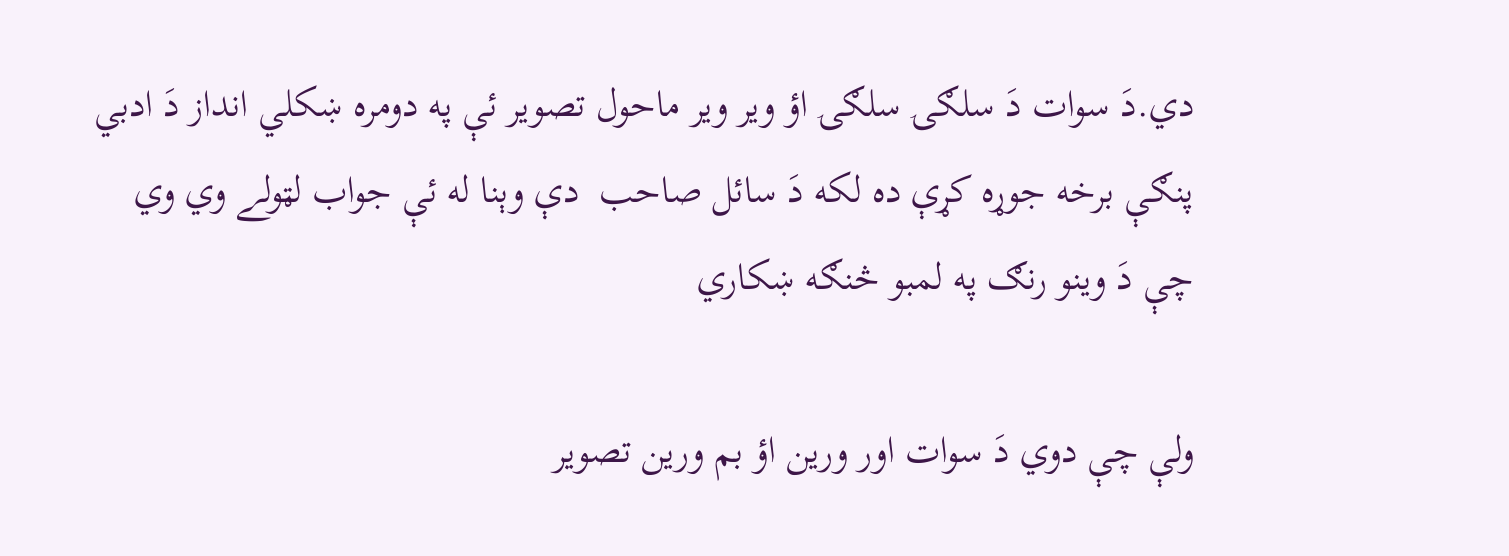دي.دَ سوات دَ سلګۍ سلګۍ اؤ وير وير ماحول تصوير ئې په دومره ښکلي انداز دَ ادبي پنګې برخه جوړه کړې ده لکه دَ سائل صاحب  دې وېنا له ئې جواب لټولے وي وي چې دَ وينو رنګ په لمبو څنګه ښکاري

ولې چې دوي دَ سوات اور ورين اؤ بم ورين تصوير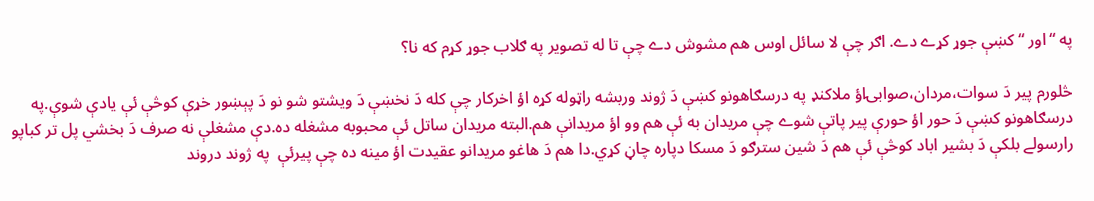په “اور “کښې جوړ کړے دے. اګر چې لا سائل اوس هم مشوش دے چې تا له تصوير په ګلاب جوړ کړم که نا؟

څلورم پير دَ سوات،مردان،صوابۍاؤ ملاکنډ په درسګاهونو کښې دَ ژوند وربشه راټوله کړه اؤ اخرکار چې کله دَ نخښې دَ ويشتو شو نو دَ پېښور خړې کوڅې ئې يادې شوې.په درسګاهونو کښې دَ حور اؤ حورې پير پاتې شوے چې مريدان به ئې هم وو اؤ مريدانې هم.البته مريدان ساتل ئې محبوبه مشغله ده.دې مشغلې نه صرف دَ بخشي پل تر کباپو رارسولے بلکې دَ بشير اباد کوڅې ئې هم دَ شين سترګو دَ مسکا دپاره چاڼ کړي.دا هم دَ هاغو مريدانو عقيدت اؤ مينه ده چې پيرئې  په ژوند دروند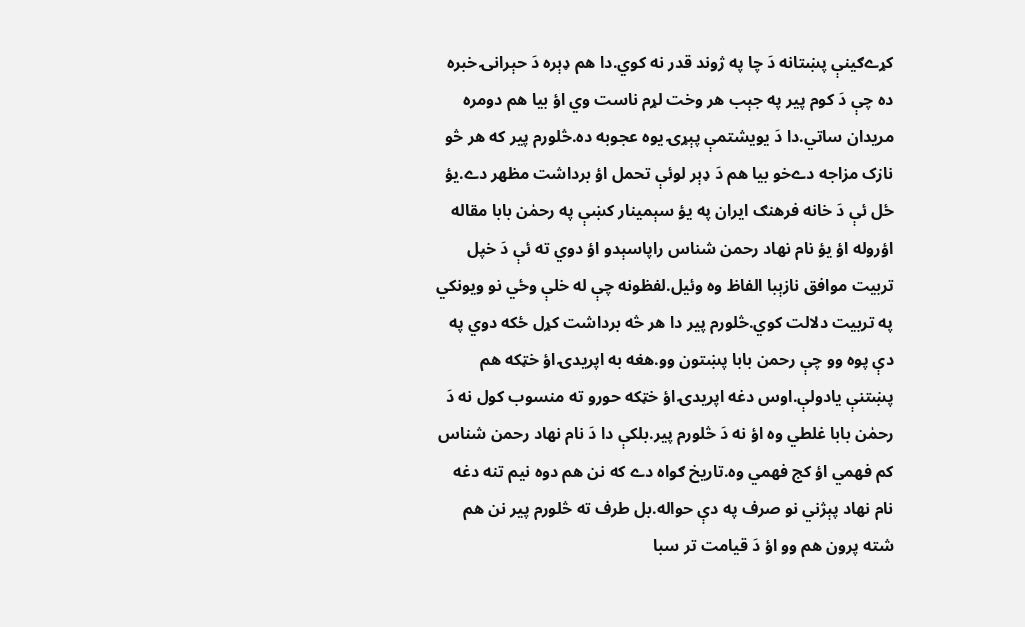کړےګينې پښتانه دَ چا په ژوند قدر نه کوي.دا هم ډېره دَ حېرانۍ خبره ده چې دَ کوم پير په جېب هر وخت لړم ناست وي اؤ بيا هم دومره مريدان ساتي.دا دَ يويشتمې پېړۍ يوه عجوبه ده.څلورم پير که هر څو نازک مزاجه دےخو بيا هم دَ ډېر لوئې تحمل اؤ برداشت مظهر دے.يؤ ځل ئې دَ خانه فرهنګ ايران په يؤ سېمينار کښې په رحمٰن بابا مقاله اؤروله اؤ يؤ نام نهاد رحمن شناس راپاسېدو اؤ دوي ته ئې دَ خپل تربيت موافق نازېبا الفاظ وه وئيل.لفظونه چې له خلې وځي نو ويونکي په تربيت دلالت کوي.څلورم پير دا هر څه برداشت کړل ځکه دوي په دې پوه وو چې رحمن بابا پښتون وو.هغه به اپريدۍ اؤ خټکه هم پښتنې يادولې.اوس دغه اپريدۍ اؤ خټکه حورو ته منسوب کول نه دَ رحمٰن بابا غلطي وه اؤ نه دَ څلورم پير.بلکې دا دَ نام نهاد رحمن شناس کم فهمي اؤ کج فهمي وه.تاريخ ګواه دے که نن هم دوه نيم تنه دغه نام نهاد پېژني نو صرف په دې حواله.بل طرف ته څلورم پير نن هم شته پرون هم وو اؤ دَ قيامت تر سبا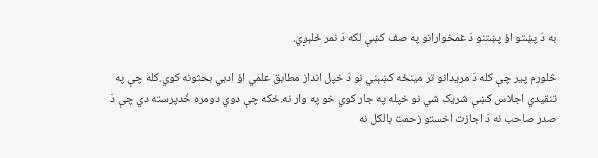به دَ پښتو اؤ پښتنو دَ غمخوارانو په صف کښې لکه دَ نمر ځلېږي.

څلورم پير چې کله دَ مريدانو تر مينځه کښېني نو دَ خپل انداز مطابق علمي اؤ ادبي بحثونه کوي.کله چې په تنقيدي اجلاس کښې شريک شي نو خپله په جار کوي خو په وار نه.ځکه چې دوي دومره خُدپرسته دي چې دَ صدر صاحب نه دَ اجازت اخستو زحمت بالکل نه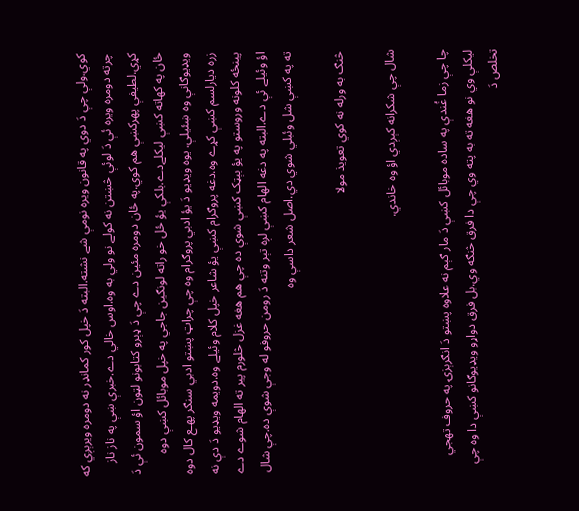کوي.ولې چې دَ دوي په قانون ويره نومې شے نشته.البته دَ خپل کور کمانډر نه دومره ويرېږي که چرته دومره ويره ئې دَ لوئې څښتن نه کولے نو ولي به وه.اوس خالي دے.خبرې ښې په ناز ناز کړي.لطيفې پهرکښې هم کوي.په ځان دومره مئين دے چې دَ ډېرو کتابونو لټون اؤ سمون ئې دَ ځان په کهاته کښې ليکلےدے.بلکې يؤ ځل خو راته لونګين جاجي په خپل موبائل کښې دوه ويډيوګانې وه ښئيلې. يوه ويډيو دَ يؤ ادبي پروګرام وه چې چراټ پښتو ادبي سنګر پهـع کال دوه زره ديارلسم کښې کړے وه.دغه پروګرام کښې يؤ شاعر خپل کلام وئيلے وه.دويمه ويډيو دَ دې نه پينځه کلونه وروستو په يؤ بېټک کښې شوې ده چې هم هغه غزل څلورم پير ته الهام شوے دے اؤ وئيلے ئې دے.البته په دغه الهام کښې لږه تېر وتنه دَ رومن حروفو له وجې شوې ده.چې شال ته په کښې شل وئبلي شوي دي.اصل شعر داسې وه

څنګ به ورله نه کوي تعويذ مولا

شال چې شکرانه کېږدي اؤ وه خاندي.

چا چې زما غُندې په ساده موبائل کښې دَ مار ګېم نه علاوه پښتو دَ انګرېزۍ په حروف تهجي ليکلې وي نو هغه ته به پته وي چې دا فرق څنګه وي.بل فرق دواړو ويډيوګانو کښې دا وه چې تخلص دَ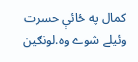کمال په ځائې حسرت وئيلے شوے وه.لونګين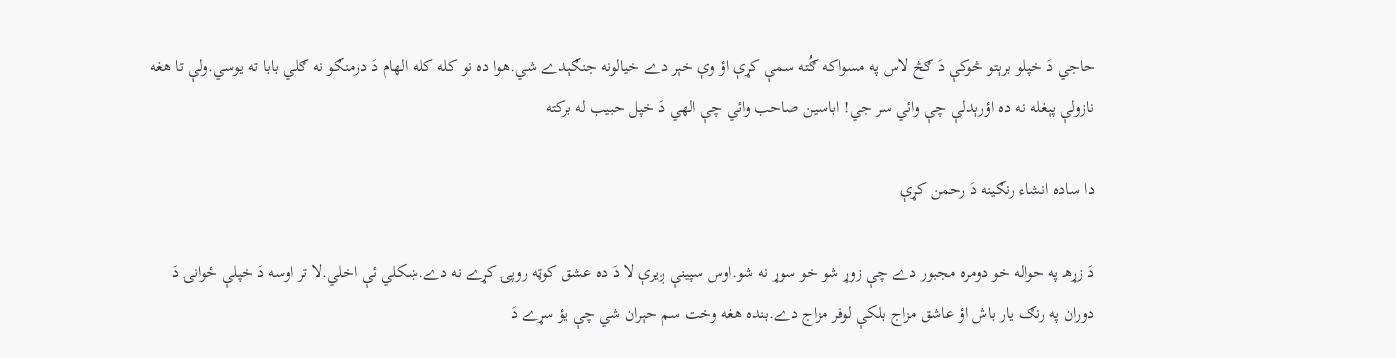حاجي دَ خپلو برېتو څوکې دَ ګڅ لاس په مسواکه ګُته سمې کړې اؤ وې خېر دے خيالونه جنګېدے شي.هوا ده نو کله کله الهام دَ درمنګو نه ګلي بابا ته يوسي.ولې تا هغه نازولې پېغله نه ده اؤرېدلې چې وائي سر جي! اباسين صاحب وائي چې الهي دَ خپل حبيب له برکته

دا ساده انشاء رنګينه دَ رحمن کړې

دَ زړهـ په حواله خو دومره مجبور دے چې زوړ شو خو سوړ نه شو.اوس سپينې ږيرې لا دَ ده عشق کوټه روپۍ کړے نه دے.ښکلي ئې اخلي.لا تر اوسه دَ خپلې ځوانۍ دَ دوران په رنګ يار باش اؤ عاشق مزاج بلکې لوفر مزاج دے.بنده هغه وخت سم حېران شي چې يؤ سړے دَ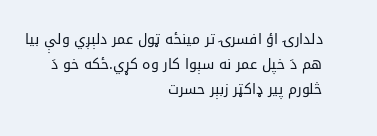دلدارۍ اؤ افسرۍ تر مينځه ټول عمر دلېږي ولې بيا هم دَ خپل عمر نه سېوا کار وه کړي.ځکه خو دَ څلورم پير ډاکټر زبېر حسرت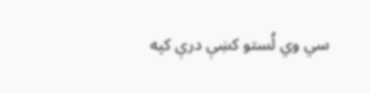سي وي لُستو کښې درې کپه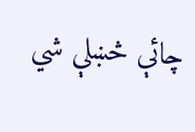چائې څښلې شي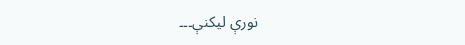نورې ليکنې۔۔۔